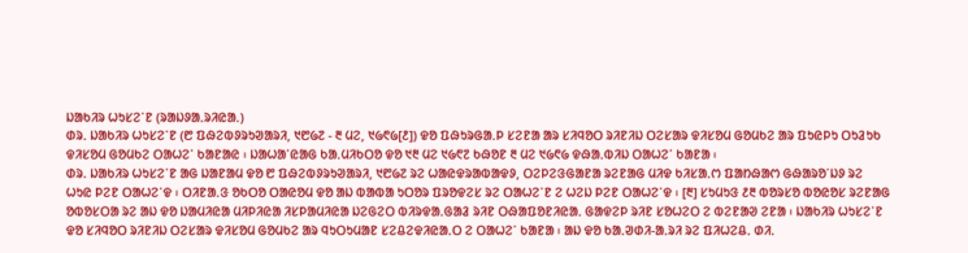ᱡᱟᱠᱤᱨ ᱦᱩᱥᱮᱸᱱ (ᱨᱟᱡᱽᱟᱹᱨᱤᱭᱟᱹ)
ᱰᱨᱹ ᱡᱟᱠᱤᱨ ᱦᱩᱥᱮᱸᱱ (᱘ ᱯᱷᱮᱵᱽᱨᱩᱣᱟᱨᱤ, ᱑᱘᱙᱗ - ᱓ ᱢᱮ, ᱑᱙᱖᱙[᱒]) ᱫᱚ ᱯᱷᱩᱨᱜᱟᱹᱞ ᱥᱮᱱᱟ ᱟᱨ ᱥᱤᱧᱚᱛ ᱨᱤᱱᱤᱡ ᱛᱮᱥᱟᱨ ᱫᱤᱥᱚᱢ ᱜᱚᱢᱠᱮ ᱟᱨ ᱯᱩᱭᱞᱩ ᱛᱩᱲᱩᱠ ᱫᱤᱥᱚᱢ ᱜᱚᱢᱠᱮ ᱛᱟᱦᱮᱸ ᱠᱟᱱᱟᱭ ᱾ ᱡᱟᱦᱟᱸᱭᱟᱜ ᱠᱟᱹᱢᱤᱠᱛᱚ ᱫᱚ ᱑᱓ ᱢᱮ ᱑᱙᱖᱗ ᱠᱷᱚᱱ ᱓ ᱢᱮ ᱑᱙᱖᱙ ᱫᱷᱟᱹᱵᱤᱡ ᱛᱟᱦᱮᱸ ᱠᱟᱱᱟ ᱾
ᱰᱨ. ᱡᱟᱠᱤᱨ ᱦᱩᱥᱮᱸᱱ ᱟᱜ ᱡᱟᱱᱟᱢ ᱫᱚ ᱘ ᱯᱷᱮᱵᱽᱨᱩᱣᱟᱨᱤ, ᱑᱘᱙᱗ ᱨᱮ ᱦᱟᱭᱫᱨᱟᱵᱟᱫᱽ, ᱛᱮᱞᱮᱝᱜᱟᱱᱟ ᱨᱮᱱᱟᱜ ᱢᱤᱫ ᱠᱤᱥᱟᱹᱬ ᱯᱟᱴᱷᱟᱬ ᱜᱷᱟᱨᱚᱸᱡᱽ ᱨᱮ ᱦᱩᱭ ᱞᱮᱱ ᱛᱟᱦᱮᱸᱫ ᱾ ᱛᱤᱱᱟᱹᱝ ᱚᱠᱛᱚ ᱛᱟᱭᱚᱢ ᱫᱚ ᱟᱡ ᱵᱟᱵᱟ ᱩᱛᱚᱨ ᱯᱨᱚᱫᱮᱥ ᱨᱮ ᱛᱟᱦᱮᱸᱱ ᱮ ᱦᱮᱡ ᱞᱮᱱ ᱛᱟᱦᱮᱸᱫ ᱾ [᱓] ᱥᱩᱢᱩᱝ ᱒᱓ ᱵᱚᱨᱥᱚ ᱵᱚᱭᱚᱥ ᱨᱮᱱᱟᱜ ᱚᱵᱚᱥᱛᱟ ᱨᱮ ᱟᱡ ᱫᱚ ᱡᱟᱢᱤᱭᱟ ᱢᱤᱞᱤᱭᱟ ᱤᱥᱞᱟᱢᱤᱭᱟ ᱡᱮᱜᱮᱛ ᱵᱤᱨᱫᱟᱹᱜᱟᱲ ᱨᱤᱱ ᱛᱷᱟᱯᱚᱱᱤᱭᱟᱹ ᱜᱟᱫᱮᱞ ᱨᱤᱱ ᱥᱚᱦᱮᱛ ᱮ ᱵᱮᱱᱟᱣ ᱮᱱᱟ ᱾ ᱡᱟᱠᱤᱨ ᱦᱩᱥᱮᱸᱱ ᱫᱚ ᱥᱤᱧᱚᱛ ᱨᱤᱱᱤᱡ ᱛᱮᱥᱟᱨ ᱫᱤᱥᱚᱢ ᱜᱚᱢᱠᱮ ᱟᱨ ᱧᱩᱛᱩᱢᱟᱱ ᱥᱮᱪᱮᱫᱤᱭᱟᱹᱛ ᱮ ᱛᱟᱦᱮᱸ ᱠᱟᱱᱟ ᱾ ᱟᱡ ᱫᱚ ᱠᱟᱹᱣᱰᱤ-ᱟᱹᱨᱤ ᱨᱮ ᱯᱤᱦᱮᱪᱹ ᱰᱤᱹ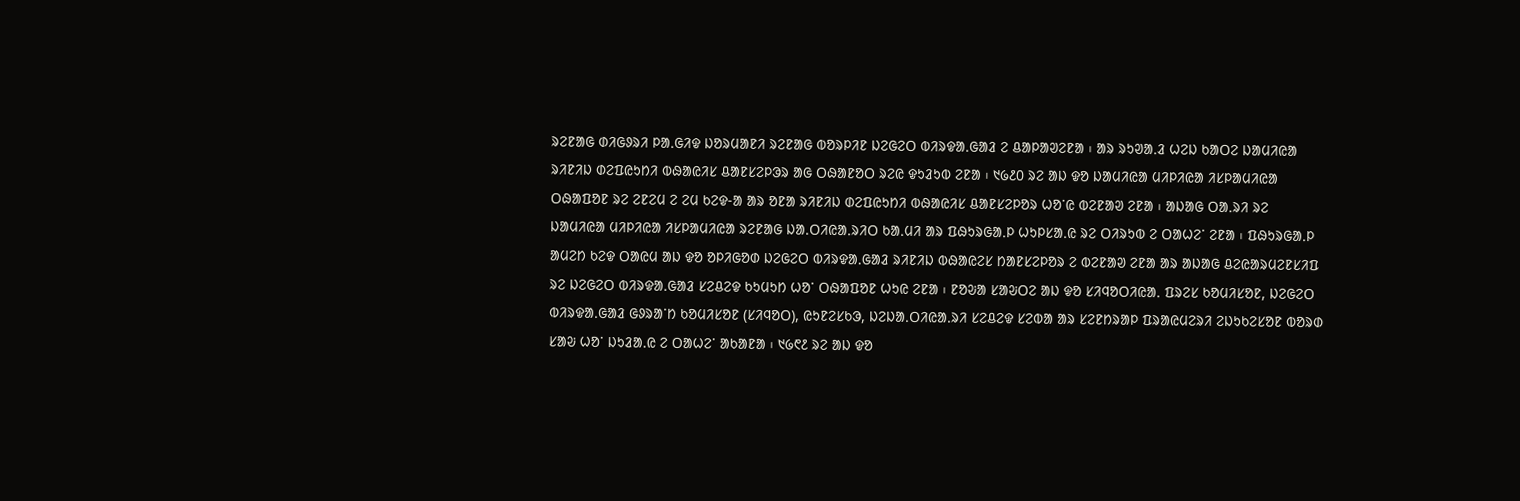ᱨᱮᱱᱟᱜ ᱰᱤᱜᱽᱨᱤ ᱞᱟᱹᱜᱤᱫ ᱡᱚᱨᱢᱟᱱᱤ ᱨᱮᱱᱟᱜ ᱵᱚᱨᱞᱤᱱ ᱡᱮᱜᱮᱛ ᱵᱤᱨᱫᱟᱹᱜᱟᱲ ᱮ ᱪᱟᱞᱟᱣᱮᱱᱟ ᱾ ᱟᱨ ᱨᱩᱣᱟᱹᱲ ᱦᱮᱡ ᱠᱟᱛᱮ ᱡᱟᱢᱤᱭᱟ ᱨᱤᱱᱤᱡ ᱰᱮᱯᱭᱩᱴᱤ ᱵᱷᱟᱭᱤᱥ ᱪᱟᱱᱥᱮᱞᱳᱨ ᱟᱜ ᱛᱷᱟᱱᱚᱛ ᱨᱮᱭ ᱫᱩᱲᱩᱵ ᱮᱱᱟ ᱾ ᱑᱙᱒᱐ ᱨᱮ ᱟᱡ ᱫᱚ ᱡᱟᱢᱤᱭᱟ ᱢᱤᱞᱤᱭᱟ ᱤᱥᱞᱟᱢᱤᱭᱟ ᱛᱷᱟᱯᱚᱱ ᱨᱮ ᱮᱱᱮᱢ ᱮ ᱮᱢ ᱠᱮᱫ-ᱟ ᱟᱨ ᱚᱱᱟ ᱨᱤᱱᱤᱡ ᱰᱮᱯᱭᱩᱴᱤ ᱵᱷᱟᱭᱤᱥ ᱪᱟᱱᱥᱮᱞᱚᱨ ᱦᱚᱸᱭ ᱵᱮᱱᱟᱣ ᱮᱱᱟ ᱾ ᱟᱡᱟᱜ ᱛᱟᱹᱨᱤ ᱨᱮ ᱡᱟᱢᱤᱭᱟ ᱢᱤᱞᱤᱭᱟ ᱤᱥᱞᱟᱢᱤᱭᱟ ᱨᱮᱱᱟᱜ ᱡᱟᱹᱛᱤᱭᱟᱹᱨᱤᱛ ᱠᱟᱹᱢᱤ ᱟᱨ ᱯᱷᱩᱨᱜᱟᱹᱞ ᱦᱩᱞᱥᱟᱹᱭ ᱨᱮ ᱛᱤᱨᱩᱵ ᱮ ᱛᱟᱦᱮᱸ ᱮᱱᱟ ᱾ ᱯᱷᱩᱨᱜᱟᱹᱞ ᱟᱢᱮᱴ ᱠᱮᱫ ᱛᱟᱭᱢ ᱟᱡ ᱫᱚ ᱚᱞᱤᱜᱚᱰ ᱡᱮᱜᱮᱛ ᱵᱤᱨᱫᱟᱹᱜᱟᱲ ᱨᱤᱱᱤᱡ ᱵᱷᱟᱭᱮᱥ ᱴᱟᱱᱥᱮᱞᱚᱨ ᱮ ᱵᱮᱱᱟᱣ ᱮᱱᱟ ᱟᱨ ᱟᱡᱟᱜ ᱪᱮᱭᱟᱨᱢᱮᱱᱥᱤᱯ ᱨᱮ ᱡᱮᱜᱮᱛ ᱵᱤᱨᱫᱟᱹᱜᱟᱲ ᱥᱮᱪᱮᱫ ᱠᱩᱢᱩᱴ ᱦᱚᱸ ᱛᱷᱟᱯᱚᱱ ᱦᱩᱭ ᱮᱱᱟ ᱾ ᱱᱚᱶᱟ ᱥᱟᱶᱛᱮ ᱟᱡ ᱫᱚ ᱥᱤᱧᱚᱛᱤᱭᱟᱹ ᱯᱨᱮᱥ ᱠᱚᱢᱤᱥᱚᱱ, ᱡᱮᱜᱮᱛ ᱵᱤᱨᱫᱟᱹᱜᱟᱲ ᱜᱽᱨᱟᱸᱴ ᱠᱚᱢᱤᱥᱚᱱ (ᱥᱤᱧᱚᱛ), ᱭᱩᱱᱮᱥᱠᱳ, ᱡᱮᱡᱟᱹᱛᱤᱭᱟᱹᱨᱤ ᱥᱮᱪᱮᱫ ᱥᱮᱵᱟ ᱟᱨ ᱥᱮᱱᱴᱨᱟᱞ ᱯᱨᱟᱭᱢᱮᱨᱤ ᱮᱡᱩᱠᱮᱥᱚᱱ ᱵᱚᱨᱰ ᱥᱟᱶ ᱦᱚᱸ ᱡᱩᱲᱟᱹᱭ ᱮ ᱛᱟᱦᱮᱸ ᱟᱠᱟᱱᱟ ᱾ ᱑᱙᱖᱒ ᱨᱮ ᱟᱡ ᱫᱚ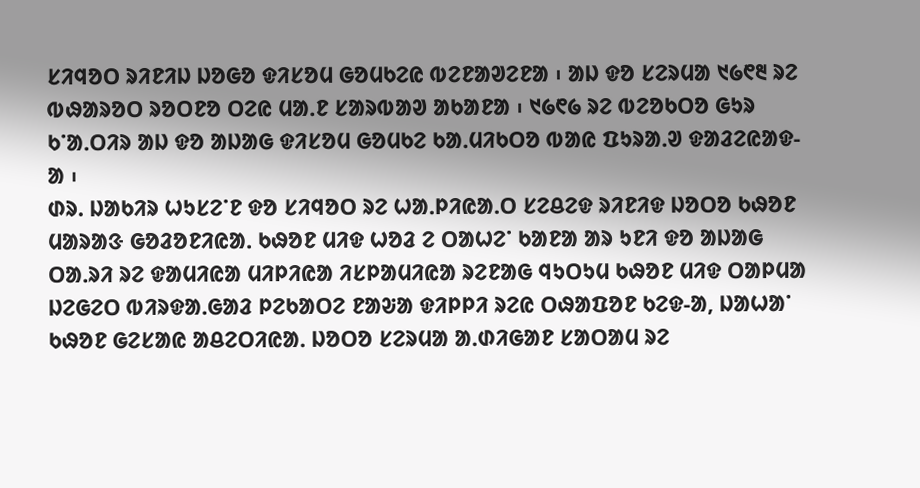ᱥᱤᱧᱚᱛ ᱨᱤᱱᱤᱡ ᱡᱚᱜᱚ ᱫᱤᱥᱚᱢ ᱜᱚᱢᱠᱮᱭ ᱵᱮᱱᱟᱣᱮᱱᱟ ᱾ ᱟᱡ ᱫᱚ ᱥᱮᱨᱢᱟ ᱑᱙᱖᱓ ᱨᱮ ᱵᱷᱟᱨᱚᱛ ᱨᱚᱛᱱᱚ ᱛᱮᱭ ᱢᱟᱹᱱ ᱥᱟᱨᱵᱟᱣ ᱟᱠᱟᱱᱟ ᱾ ᱑᱙᱖᱙ ᱨᱮ ᱵᱮᱚᱠᱛᱚ ᱜᱩᱨ ᱠᱸᱟᱹᱛᱤᱨ ᱟᱡ ᱫᱚ ᱟᱡᱟᱜ ᱫᱤᱥᱚᱢ ᱜᱚᱢᱠᱮ ᱠᱟᱹᱢᱤᱠᱛᱚ ᱵᱟᱭ ᱯᱩᱨᱟᱹᱣ ᱫᱟᱲᱮᱭᱟᱫ-ᱟ ᱾
ᱰᱨ. ᱡᱟᱠᱤᱨ ᱦᱩᱥᱮᱸᱱ ᱫᱚ ᱥᱤᱧᱚᱛ ᱨᱮ ᱦᱟᱹᱞᱤᱭᱟᱹᱛ ᱥᱮᱪᱮᱫ ᱨᱤᱱᱤᱫ ᱡᱚᱛᱚ ᱠᱷᱚᱱ ᱢᱟᱨᱟᱝ ᱜᱚᱲᱚᱱᱤᱭᱟᱹ ᱠᱷᱚᱱ ᱢᱤᱫ ᱦᱚᱲ ᱮ ᱛᱟᱦᱮᱸ ᱠᱟᱱᱟ ᱟᱨ ᱩᱱᱤ ᱫᱚ ᱟᱡᱟᱜ ᱛᱟᱹᱨᱤ ᱨᱮ ᱫᱟᱢᱤᱭᱟ ᱢᱤᱞᱤᱭᱟ ᱤᱥᱞᱟᱢᱤᱭᱟ ᱨᱮᱱᱟᱜ ᱧᱩᱛᱩᱢ ᱠᱷᱚᱱ ᱢᱤᱫ ᱛᱟᱞᱢᱟ ᱡᱮᱜᱮᱛ ᱵᱤᱨᱫᱟᱹᱜᱟᱲ ᱞᱮᱠᱟᱛᱮ ᱱᱟᱶᱟ ᱫᱤᱞᱞᱤ ᱨᱮᱭ ᱛᱷᱟᱯᱚᱱ ᱠᱮᱫ-ᱟ, ᱡᱟᱦᱟᱸ ᱠᱷᱚᱱ ᱜᱮᱥᱟᱭ ᱟᱪᱮᱛᱤᱭᱟᱹ ᱡᱚᱛᱚ ᱥᱮᱨᱢᱟ ᱟᱹᱰᱤᱜᱟᱱ ᱥᱟᱛᱟᱢ ᱨᱮ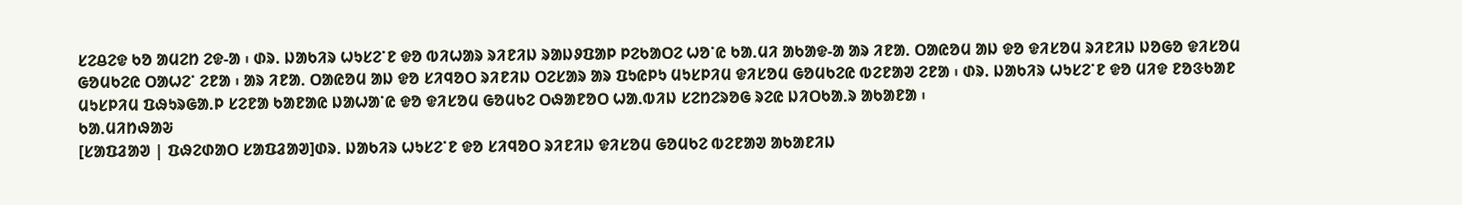ᱥᱮᱪᱮᱫ ᱠᱚ ᱟᱢᱮᱴ ᱮᱫ-ᱟ ᱾ ᱰᱨ. ᱡᱟᱠᱤᱨ ᱦᱩᱥᱮᱸᱱ ᱫᱚ ᱵᱤᱦᱟᱨ ᱨᱤᱱᱤᱡ ᱨᱟᱡᱽᱯᱟᱞ ᱞᱮᱠᱟᱛᱮ ᱦᱚᱸᱭ ᱠᱟᱹᱢᱤ ᱟᱠᱟᱫ-ᱟ ᱟᱨ ᱤᱱᱟᱹ ᱛᱟᱭᱚᱢ ᱟᱡ ᱫᱚ ᱫᱤᱥᱚᱢ ᱨᱤᱱᱤᱡ ᱡᱚᱜᱚ ᱫᱤᱥᱚᱢ ᱜᱚᱢᱠᱮᱭ ᱛᱟᱦᱮᱸ ᱮᱱᱟ ᱾ ᱟᱨ ᱤᱱᱟᱹ ᱛᱟᱭᱚᱢ ᱟᱡ ᱫᱚ ᱥᱤᱧᱚᱛ ᱨᱤᱱᱤᱡ ᱛᱮᱥᱟᱨ ᱟᱨ ᱯᱩᱭᱞᱩ ᱢᱩᱥᱞᱤᱢ ᱫᱤᱥᱚᱢ ᱜᱚᱢᱠᱮᱭ ᱵᱮᱱᱟᱣ ᱮᱱᱟ ᱾ ᱰᱨ. ᱡᱟᱠᱤᱨ ᱦᱩᱥᱮᱸᱱ ᱫᱚ ᱢᱤᱫ ᱱᱚᱝᱠᱟᱱ ᱢᱩᱥᱞᱤᱢ ᱯᱷᱩᱨᱜᱟᱹᱞ ᱥᱮᱱᱟ ᱠᱟᱱᱟᱭ ᱡᱟᱦᱟᱸᱭ ᱫᱚ ᱫᱤᱥᱚᱢ ᱜᱚᱢᱠᱮ ᱛᱷᱟᱱᱚᱛ ᱦᱟᱹᱵᱤᱡ ᱥᱮᱴᱮᱨᱚᱜ ᱨᱮᱭ ᱡᱤᱛᱠᱟᱹᱨ ᱟᱠᱟᱱᱟ ᱾
ᱠᱟᱹᱢᱤᱴᱷᱟᱶ
[ᱥᱟᱯᱲᱟᱣ | ᱯᱷᱮᱰᱟᱛ ᱥᱟᱯᱲᱟᱣ]ᱰᱨᱹ ᱡᱟᱠᱤᱨ ᱦᱩᱥᱮᱸᱱ ᱫᱚ ᱥᱤᱧᱚᱛ ᱨᱤᱱᱤᱡ ᱫᱤᱥᱚᱢ ᱜᱚᱢᱠᱮ ᱵᱮᱱᱟᱣ ᱟᱠᱟᱱᱤᱡ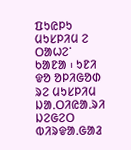ᱯᱩᱭᱞᱩ ᱢᱩᱥᱞᱤᱢ ᱮ ᱛᱟᱦᱮᱸ ᱠᱟᱱᱟ ᱾ ᱩᱱᱤ ᱫᱚ ᱚᱞᱤᱜᱚᱰ ᱨᱮ ᱢᱩᱥᱞᱤᱢ ᱡᱟᱹᱛᱤᱭᱟᱹᱨᱤ ᱡᱮᱜᱮᱛ ᱵᱤᱨᱫᱟᱹᱜᱟᱲ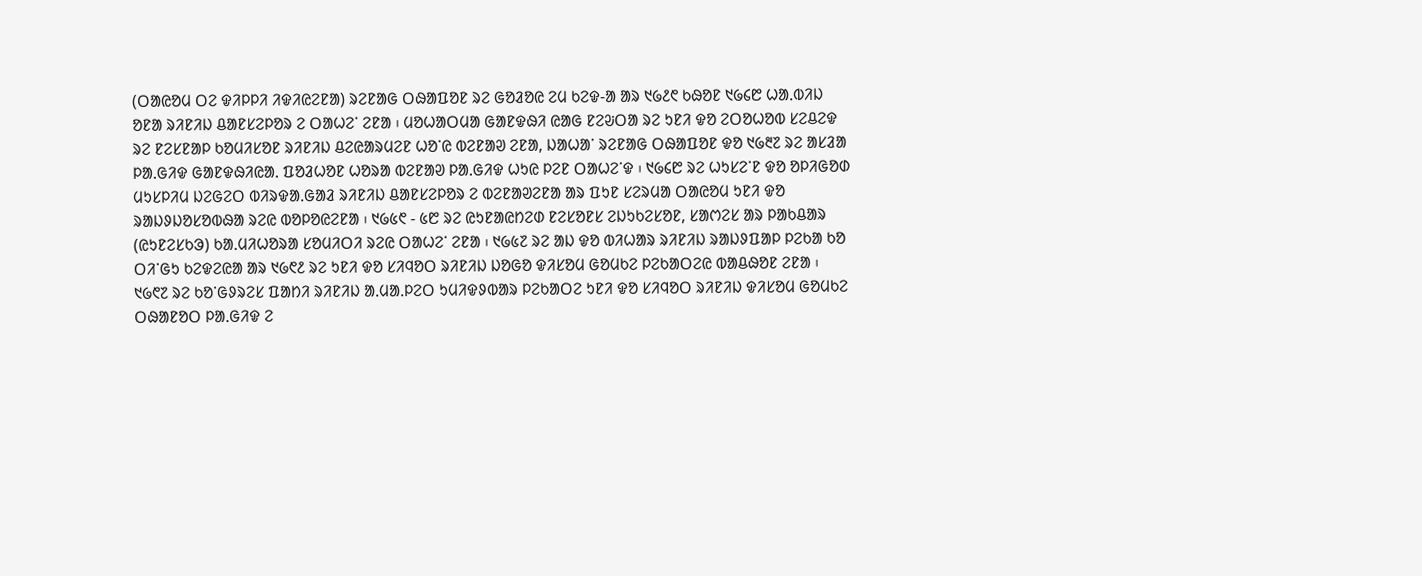(ᱛᱟᱭᱚᱢ ᱛᱮ ᱫᱤᱞᱞᱤ ᱤᱫᱤᱭᱮᱱᱟ) ᱨᱮᱱᱟᱜ ᱛᱷᱟᱯᱚᱱ ᱨᱮ ᱜᱚᱲᱚᱭ ᱮᱢ ᱠᱮᱫ-ᱟ ᱟᱨ ᱑᱙᱒᱖ ᱠᱷᱚᱱ ᱑᱙᱔᱘ ᱦᱟᱹᱵᱤᱡ ᱚᱱᱟ ᱨᱤᱱᱤᱡ ᱪᱟᱱᱥᱮᱞᱚᱨ ᱮ ᱛᱟᱦᱮᱸ ᱮᱱᱟ ᱾ ᱢᱚᱦᱟᱛᱢᱟ ᱜᱟᱱᱫᱷᱤ ᱭᱟᱜ ᱱᱮᱶᱛᱟ ᱨᱮ ᱩᱱᱤ ᱫᱚ ᱮᱛᱚᱦᱚᱵ ᱥᱮᱪᱮᱫ ᱨᱮ ᱱᱮᱥᱱᱟᱞ ᱠᱚᱢᱤᱥᱚᱱ ᱨᱤᱱᱤᱡ ᱪᱮᱭᱟᱨᱢᱮᱱ ᱦᱚᱸᱭ ᱵᱮᱱᱟᱣ ᱮᱱᱟ, ᱡᱟᱦᱟᱸ ᱨᱮᱱᱟᱜ ᱛᱷᱟᱯᱚᱱ ᱫᱚ ᱑᱙᱓᱗ ᱨᱮ ᱟᱥᱲᱟ ᱞᱟᱹᱜᱤᱫ ᱜᱟᱱᱫᱷᱤᱭᱟᱹ ᱯᱚᱲᱦᱚᱱ ᱦᱚᱨᱟ ᱵᱮᱱᱟᱣ ᱞᱟᱹᱜᱤᱫ ᱦᱩᱭ ᱞᱮᱱ ᱛᱟᱦᱮᱸᱫ ᱾ ᱑᱙᱔᱘ ᱨᱮ ᱦᱩᱥᱮᱸᱱ ᱫᱚ ᱚᱞᱤᱜᱚᱰ ᱢᱩᱥᱞᱤᱢ ᱡᱮᱜᱮᱛ ᱵᱤᱨᱫᱟᱹᱜᱟᱲ ᱨᱤᱱᱤᱡ ᱪᱟᱱᱥᱮᱞᱚᱨ ᱮ ᱵᱮᱱᱟᱣᱮᱱᱟ ᱟᱨ ᱯᱩᱱ ᱥᱮᱨᱢᱟ ᱛᱟᱭᱚᱢ ᱩᱱᱤ ᱫᱚ ᱨᱟᱡᱽᱡᱚᱥᱚᱵᱷᱟ ᱨᱮᱭ ᱵᱚᱞᱚᱭᱮᱱᱟ ᱾ ᱑᱙᱕᱖ - ᱕᱘ ᱨᱮ ᱭᱩᱱᱟᱭᱴᱮᱰ ᱱᱮᱥᱚᱱᱥ ᱮᱡᱩᱠᱮᱥᱚᱱ, ᱥᱟᱬᱮᱥ ᱟᱨ ᱞᱟᱠᱪᱟᱨ (ᱭᱩᱱᱮᱥᱠᱳ) ᱠᱟᱹᱢᱤᱦᱚᱨᱟ ᱥᱚᱢᱤᱛᱤ ᱨᱮᱭ ᱛᱟᱦᱮᱸ ᱮᱱᱟ ᱾ ᱑᱙᱕᱗ ᱨᱮ ᱟᱡ ᱫᱚ ᱵᱤᱦᱟᱨ ᱨᱤᱱᱤᱡ ᱨᱟᱡᱽᱯᱟᱞ ᱞᱮᱠᱟ ᱠᱚ ᱛᱤᱸᱜᱩ ᱠᱮᱫᱮᱭᱟ ᱟᱨ ᱑᱙᱖᱒ ᱨᱮ ᱩᱱᱤ ᱫᱚ ᱥᱤᱧᱚᱛ ᱨᱤᱱᱤᱡ ᱡᱚᱜᱚ ᱫᱤᱥᱚᱢ ᱜᱚᱢᱠᱮ ᱞᱮᱠᱟᱛᱮᱭ ᱵᱟᱪᱷᱚᱱ ᱮᱱᱟ ᱾ ᱑᱙᱖᱗ ᱨᱮ ᱠᱚᱸᱜᱽᱨᱮᱥ ᱯᱟᱴᱤ ᱨᱤᱱᱤᱡ ᱟᱹᱢᱟᱹᱞᱮᱛ ᱩᱢᱤᱫᱽᱵᱟᱨ ᱞᱮᱠᱟᱛᱮ ᱩᱱᱤ ᱫᱚ ᱥᱤᱧᱚᱛ ᱨᱤᱱᱤᱡ ᱫᱤᱥᱚᱢ ᱜᱚᱢᱠᱮ ᱛᱷᱟᱱᱚᱛ ᱞᱟᱹᱜᱤᱫ ᱮ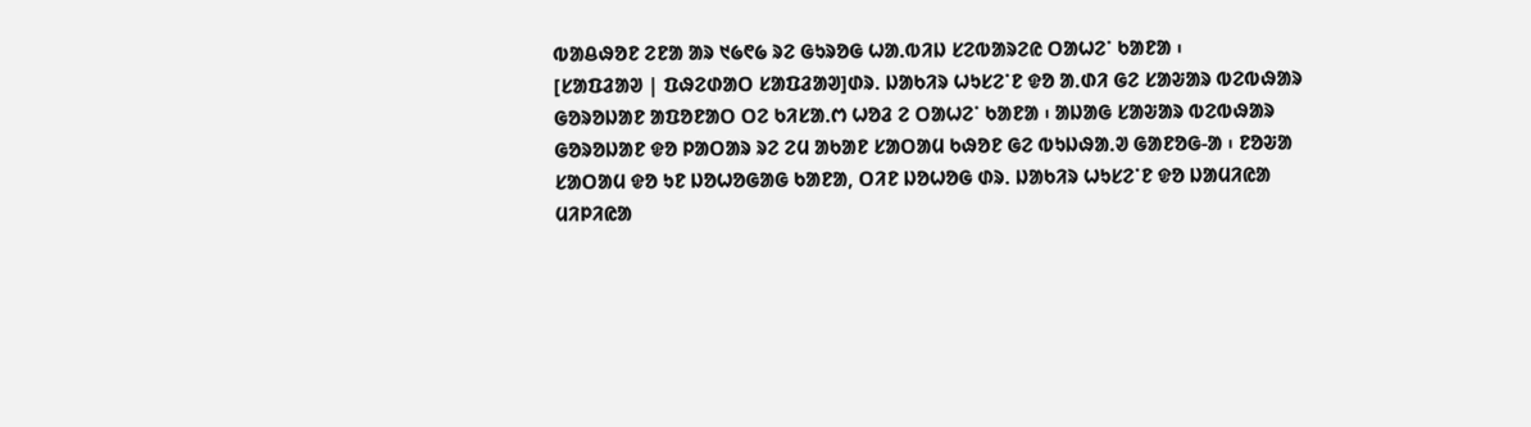ᱵᱟᱪᱷᱚᱱ ᱮᱱᱟ ᱟᱨ ᱑᱙᱖᱙ ᱨᱮ ᱜᱩᱨᱚᱜ ᱦᱟᱹᱵᱤᱡ ᱥᱮᱵᱟᱨᱮᱭ ᱛᱟᱦᱮᱸ ᱠᱟᱱᱟ ᱾
[ᱥᱟᱯᱲᱟᱣ | ᱯᱷᱮᱰᱟᱛ ᱥᱟᱯᱲᱟᱣ]ᱰᱨ. ᱡᱟᱠᱤᱨ ᱦᱩᱥᱮᱸᱱ ᱫᱚ ᱟᱹᱰᱤ ᱜᱮ ᱥᱟᱶᱟᱨ ᱵᱮᱵᱷᱟᱨ ᱜᱚᱨᱚᱡᱟᱱ ᱟᱯᱚᱱᱟᱛ ᱛᱮ ᱠᱤᱥᱟᱹᱬ ᱦᱚᱲ ᱮ ᱛᱟᱦᱮᱸ ᱠᱟᱱᱟ ᱾ ᱟᱡᱟᱜ ᱥᱟᱶᱟᱨ ᱵᱮᱵᱷᱟᱨ ᱜᱚᱨᱚᱡᱟᱱ ᱫᱚ ᱞᱟᱛᱟᱨ ᱨᱮ ᱮᱢ ᱟᱠᱟᱱ ᱥᱟᱛᱟᱢ ᱠᱷᱚᱱ ᱜᱮ ᱵᱩᱡᱷᱟᱹᱣ ᱜᱟᱱᱚᱜ-ᱟ ᱾ ᱱᱚᱶᱟ ᱥᱟᱛᱟᱢ ᱫᱚ ᱩᱱ ᱡᱚᱦᱚᱜᱟᱜ ᱠᱟᱱᱟ, ᱛᱤᱱ ᱡᱚᱦᱚᱜ ᱰᱨ. ᱡᱟᱠᱤᱨ ᱦᱩᱥᱮᱸᱱ ᱫᱚ ᱡᱟᱢᱤᱭᱟ ᱢᱤᱞᱤᱭᱟ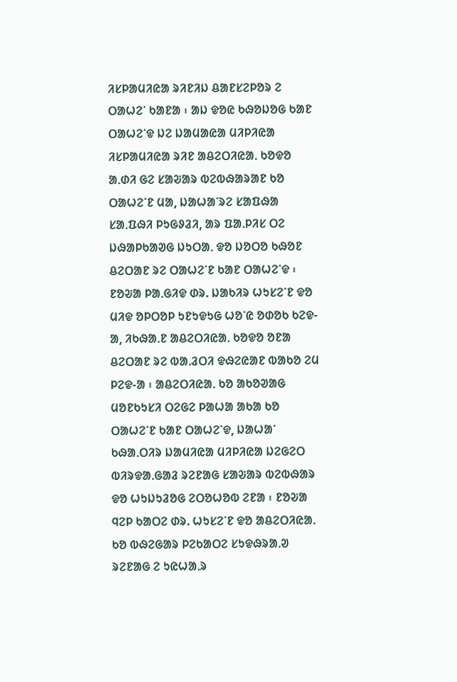ᱤᱥᱞᱟᱢᱤᱭᱟ ᱨᱤᱱᱤᱡ ᱪᱟᱱᱥᱮᱞᱚᱨ ᱮ ᱛᱟᱦᱮᱸ ᱠᱟᱱᱟ ᱾ ᱟᱡ ᱫᱚᱭ ᱠᱷᱚᱡᱚᱜ ᱠᱟᱱ ᱛᱟᱦᱮᱸᱫ ᱡᱮ ᱡᱟᱢᱟᱭᱟ ᱢᱤᱞᱤᱭᱟ ᱤᱥᱞᱟᱢᱤᱭᱟ ᱨᱤᱱ ᱟᱪᱮᱛᱤᱭᱟᱹ ᱠᱚᱫᱚ ᱟᱹᱰᱤ ᱜᱮ ᱥᱟᱶᱟᱨ ᱵᱮᱵᱷᱟᱨᱟᱱ ᱠᱚ ᱛᱟᱦᱮᱸᱱ ᱢᱟ, ᱡᱟᱦᱟᱸᱨᱮ ᱥᱟᱯᱷᱟ ᱥᱟᱹᱯᱷᱤ ᱞᱩᱜᱽᱲᱤ, ᱟᱨ ᱯᱟᱹᱞᱤᱥ ᱛᱮ ᱡᱷᱟᱞᱠᱟᱣᱜ ᱡᱩᱛᱟᱹ ᱫᱚ ᱡᱚᱛᱚ ᱠᱷᱚᱱ ᱪᱮᱛᱟᱱ ᱨᱮ ᱛᱟᱦᱮᱸᱱ ᱠᱟᱱ ᱛᱟᱦᱮᱸᱫ ᱾ ᱱᱚᱶᱟ ᱞᱟᱹᱜᱤᱫ ᱰᱨ. ᱡᱟᱠᱤᱨ ᱦᱩᱥᱮᱸᱱ ᱫᱚ ᱢᱤᱫ ᱚᱞᱛᱚᱞ ᱩᱱᱩᱫᱩᱜ ᱦᱚᱸᱭ ᱚᱰᱚᱠ ᱠᱮᱫ-ᱟ, ᱤᱠᱷᱟᱹᱱ ᱟᱪᱮᱛᱤᱭᱟᱹ ᱠᱚᱫᱚ ᱚᱱᱟ ᱪᱮᱛᱟᱱ ᱨᱮ ᱵᱟᱹᱲᱛᱤ ᱫᱷᱮᱭᱟᱱ ᱵᱟᱠᱚ ᱮᱢ ᱞᱮᱫ-ᱟ ᱾ ᱟᱪᱮᱛᱤᱭᱟᱹ ᱠᱚ ᱟᱠᱚᱣᱟᱜ ᱢᱚᱱᱠᱩᱥᱤ ᱛᱮᱜᱮ ᱞᱟᱦᱟ ᱟᱠᱟ ᱠᱚ ᱛᱟᱦᱮᱸᱱ ᱠᱟᱱ ᱛᱟᱦᱮᱸᱫ, ᱡᱟᱦᱟᱸ ᱠᱷᱟᱹᱛᱤᱨ ᱡᱟᱢᱤᱭᱟ ᱢᱤᱞᱤᱭᱟ ᱡᱮᱜᱮᱛ ᱵᱤᱨᱫᱟᱹᱜᱟᱲ ᱨᱮᱱᱟᱜ ᱥᱟᱶᱟᱨ ᱵᱮᱵᱷᱟᱨ ᱫᱚ ᱦᱩᱡᱩᱲᱚᱜ ᱮᱛᱚᱦᱚᱵ ᱮᱱᱟ ᱾ ᱱᱚᱶᱟ ᱧᱮᱞ ᱠᱟᱛᱮ ᱰᱨ. ᱦᱩᱥᱮᱸᱱ ᱫᱚ ᱟᱪᱮᱛᱤᱭᱟᱹ ᱠᱚ ᱵᱷᱮᱜᱟᱨ ᱞᱮᱠᱟᱛᱮ ᱥᱩᱫᱷᱨᱟᱹᱣ ᱨᱮᱱᱟᱜ ᱮ ᱩᱭᱦᱟᱹᱨ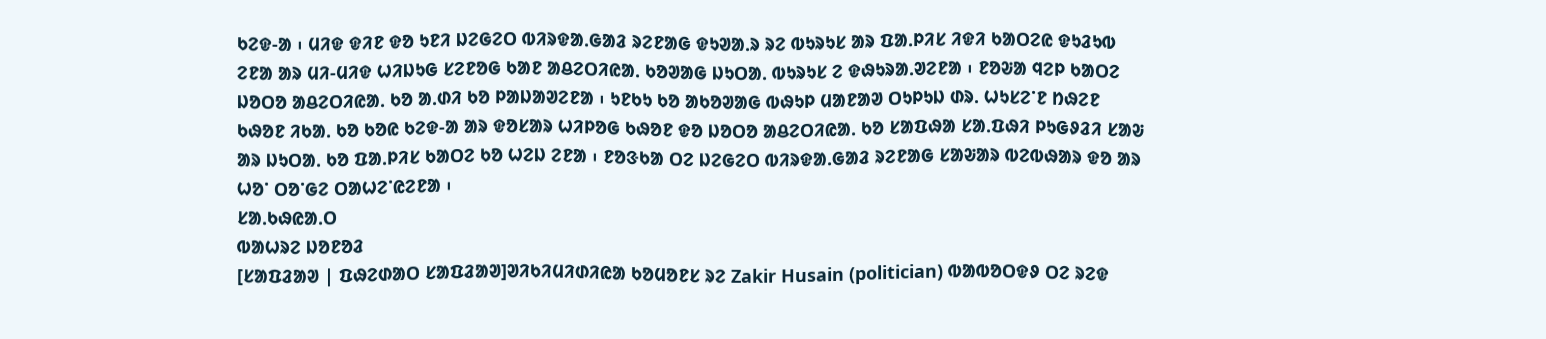ᱠᱮᱫ-ᱟ ᱾ ᱢᱤᱫ ᱫᱤᱱ ᱫᱚ ᱩᱱᱤ ᱡᱮᱜᱮᱛ ᱵᱤᱨᱫᱟᱹᱜᱟᱲ ᱨᱮᱱᱟᱜ ᱫᱩᱣᱟᱹᱨ ᱨᱮ ᱵᱩᱨᱩᱥ ᱟᱨ ᱯᱟᱹᱞᱤᱥ ᱤᱫᱤ ᱠᱟᱛᱮᱭ ᱫᱩᱲᱩᱵ ᱮᱱᱟ ᱟᱨ ᱢᱤ-ᱢᱤᱫ ᱦᱤᱡᱩᱜ ᱥᱮᱱᱚᱜ ᱠᱟᱱ ᱟᱪᱮᱛᱤᱭᱟᱹ ᱠᱚᱣᱟᱜ ᱡᱩᱛᱟᱹ ᱵᱩᱨᱩᱥ ᱮ ᱫᱷᱩᱨᱟᱹᱣᱮᱱᱟ ᱾ ᱱᱚᱶᱟ ᱧᱮᱞ ᱠᱟᱛᱮ ᱡᱚᱛᱚ ᱟᱪᱮᱛᱤᱭᱟᱹ ᱠᱚ ᱟᱹᱰᱤ ᱠᱚ ᱞᱟᱡᱟᱣᱮᱱᱟ ᱾ ᱩᱱᱠᱩ ᱠᱚ ᱟᱠᱚᱣᱟᱜ ᱵᱷᱩᱞ ᱢᱟᱱᱟᱣ ᱛᱩᱞᱩᱡ ᱰᱨ. ᱦᱩᱥᱮᱸᱱ ᱴᱷᱮᱱ ᱠᱷᱚᱱ ᱤᱠᱟᱹ ᱠᱚ ᱠᱚᱭ ᱠᱮᱫ-ᱟ ᱟᱨ ᱫᱚᱥᱟᱨ ᱦᱤᱞᱚᱜ ᱠᱷᱚᱱ ᱫᱚ ᱡᱚᱛᱚ ᱟᱪᱮᱛᱤᱭᱟᱹ ᱠᱚ ᱥᱟᱯᱷᱟ ᱥᱟᱹᱯᱷᱤ ᱞᱩᱜᱽᱲᱤ ᱥᱟᱶ ᱟᱨ ᱡᱩᱛᱟᱹ ᱠᱚ ᱯᱟᱹᱞᱤᱥ ᱠᱟᱛᱮ ᱠᱚ ᱦᱮᱡ ᱮᱱᱟ ᱾ ᱱᱚᱝᱠᱟ ᱛᱮ ᱡᱮᱜᱮᱛ ᱵᱤᱨᱫᱟᱹᱜᱟᱲ ᱨᱮᱱᱟᱜ ᱥᱟᱶᱟᱨ ᱵᱮᱵᱷᱟᱨ ᱫᱚ ᱟᱨ ᱦᱚᱸ ᱛᱚᱸᱜᱮ ᱛᱟᱦᱮᱸᱭᱮᱱᱟ ᱾
ᱥᱟᱹᱠᱷᱭᱟᱹᱛ
ᱵᱟᱦᱨᱮ ᱡᱚᱱᱚᱲ
[ᱥᱟᱯᱲᱟᱣ | ᱯᱷᱮᱰᱟᱛ ᱥᱟᱯᱲᱟᱣ]ᱣᱤᱠᱤᱢᱤᱰᱤᱭᱟ ᱠᱚᱢᱚᱱᱥ ᱨᱮ Zakir Husain (politician) ᱵᱟᱵᱚᱛᱫᱽ ᱛᱮ ᱨᱮᱫ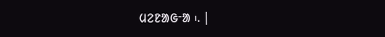ᱢᱮᱱᱟᱜᱼᱟ ᱾. |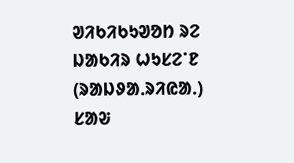ᱣᱤᱠᱤᱠᱩᱣᱚᱴ ᱨᱮ ᱡᱟᱠᱤᱨ ᱦᱩᱥᱮᱸᱱ (ᱨᱟᱡᱽᱟᱹᱨᱤᱭᱟᱹ) ᱥᱟᱶ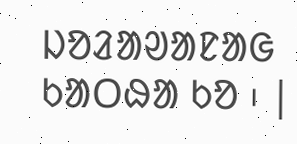ᱡᱚᱲᱟᱣᱟᱱᱟᱜ ᱠᱟᱛᱷᱟ ᱠᱚ ᱾ |